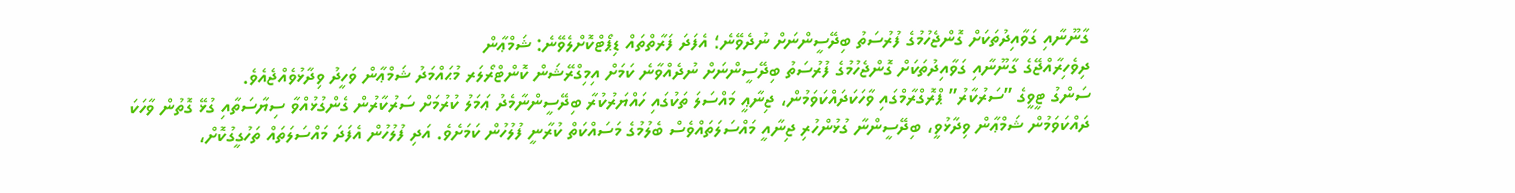ގާނޫނާއި ގަވާއިދުތަކަށް ގޮންޖެހުމުގެ ފުރުސަތު ބިދޭސީންނަށް ނުދެވޭނެ؛ އެފަދަ ފަރާތްތައް ޑިޕޯޓްކޮށްލެވޭނެ: ޝަމްޢާން
ދިވެހިރާއްޖޭގެ ގާނޫނާއި ގަވާއިދުތަކަށް ގޮންޖެހުމުގެ ފުރުސަތު ބިދޭސީންނަށް ނުދެއްވާނެ ކަމަށް އިމިގްރޭޝަން ކޮންޓްރޯލަރ މުޙައްމަދު ޝަމްޢާން ވަހީދު ވިދާޅުވެއްޖެއެވެ.
ސަންގު ޓީވީގެ ”ސަރުކާރު” ޕްރޮގްރާމްގައި ވާހަކަދައްކަވަމުން، ޖިނާޢީ މައްސަލަ ތަކުގައި ހައްޔަރުކުރާ ބިދޭސީންނާމެދު ޢަމަލު ކުރުމަށް ސަރުކާރުން ގެންގުޅުއްވާ ސިޔާސަތާއި ގުޅޭ ގޮތުން ވާހަކަ ދައްކަވަމުން ޝަމްޢާން ވިދާޅުވީ، ބިދޭސީންނާ ގުޅުންހުރި ޖިނާއީ މައްސަލަތައްވެސް ބެލުމުގެ މަސައްކަތް ކުރާނީ ފުލުހުން ކަމަށެވެ. އަދި ފުލުހުން އެފަދަ މައްސަލަތައް ތަހުގީގުކޮށް،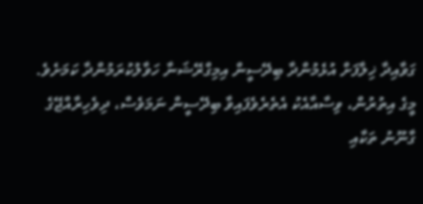ގަވާއިދާ ޚިލާފަށް އުޅެމުންދާ ބިދޭސީން އިމިގްރޭޝަނާ ހަވާލުކުރަމުންދާ ކަމަށެވެ.
މީގެ އިތުރުން، ވިސާއާއެކު އެތެރެވެފައިވާ ބިދޭސީން ނަމަވެސް، ދިވެހިރާއްޖޭގެ ގާނޫނު ތަކާއި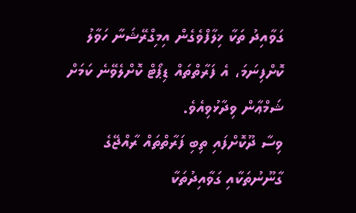ގަވާއިދު ތަކާ ޚިލާފްވެގެން އިމިގްރޭޝަނާ ހަވާލު ކޮށްފިނަމަ، އެ ފަރާތްތައް ޑިޕޯޓް ކޮށްލެވޭނެ ކަމަށް ޝަމްޢާން ވިދާޅުވިއެވެ.
ވިސާ ދޫކޮށްފައި ތިބި ފަރާތްތައް ރާއްޖޭގެ ގާނޫނުތަކާއި ގަވާއިދުތަކާ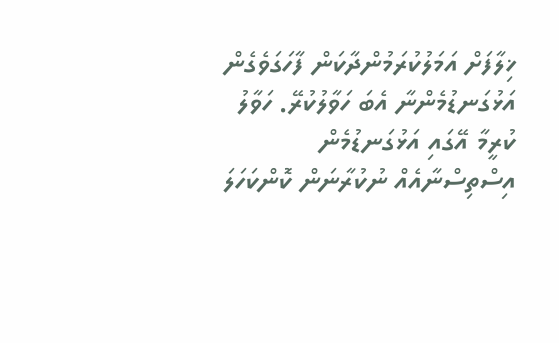ޚިލާފަށް އަމަލުކުރަމުންދާކަން ފާހަގަވެގެން އަޅުގަނޑުމެންނާ އެބަ ހަވާލުކުރޭ. ހަވާލު ކުރީމާ އޭގައި އަޅުގަނޑުމެން އިސްތިސްނާއެއް ނުކުރާނަން ކޮންކަހަލަ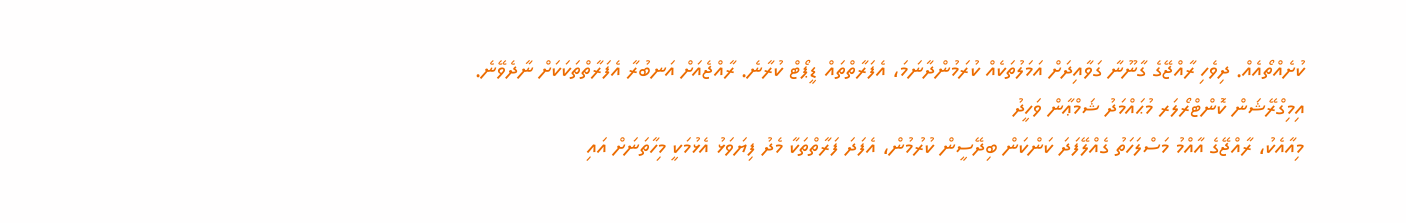ކުށެއްތޯއެއް. ދިވެހި ރާއްޖޭގެ ގާނޫނާ ގަވާއިދަށް އަމަލުތަކެއް ކުރަމުންދާނަމަ، އެފަރާތްތައް ޑީޕޯޓް ކުރާނެ. ރާއްޖެއަށް އަނބުރާ އެފަރާތްތަކަކަށް ނާދެވޭނެ.
އިމިގްރޭޝަން ކޮންޓްރޯލަރ މުޙައްމަދު ޝަމްޢާން ވަހީދު
މިއާއެކު، ރާއްޖޭގެ އާއްމު މަސްލަހަތު ގެއްލޭފަދަ ކަންކަން ބިދޭސީން ކުރުމުން، އެފަދަ ފަރާތްތަކާ މެދު ފިޔަވަޅު އެޅުމަކީ މިހާތަނަށް އައި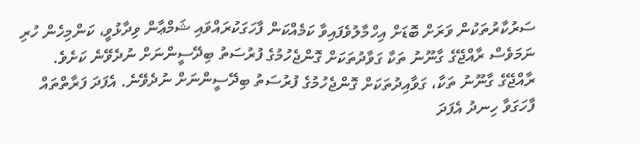ސަރުކާރުތަކުން ވަރަށް ބޮޑަށް އިހްމާލުވެފައިވާ ކަމެއްކަން ފާހަގަކުރައްވައި ޝަމްޢާން ވިދާޅުވީ، ކަންމިހެން ހުރި ނަމަވެސް ރާއްޖޭގެ ގާނޫނު ތަކާ ގަވާދުތަކަށް ގޮންޖެހުމުގެ ފުރުސަތު ބިދޭސީންނަށް ނުދެވޭނެ ކަށެވެ.
ރާއްޖޭގެ ގާނޫނު ތަކާ، ގަވާއިދުތަކަށް ގޮންޖެހުމުގެ ފުރުސަތު ބިދޭސީންނަށް ނުދެވޭނެ. އެފަދަ ފަރާތްތައް ފާހަގަވާ ހިނދު އެފަދަ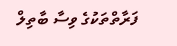ފަރާތްތަކުގެ ވިސާ ބާތިލް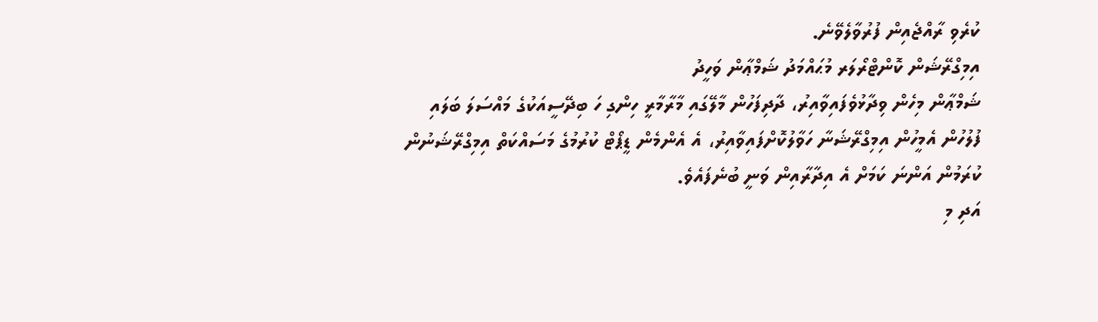ކުރެވި ރާއްޖެއިން ފުރުވާލެވޭނެ.
އިމިގްރޭޝަން ކޮންޓްރޯލަރ މުޙައްމަދު ޝަމްޢާން ވަހީދު
ޝަމްޢާން މިހެން ވިދާޅުވެފައިވާއިރު، ދާދިފަހުން މާލޭގައި މާރާމާރީ ހިންގި ހަ ބިދޭސީއަކުގެ މައްސަލަ ބަލައި ފުލުހުން އެމީހުން އިމިގްރޭޝަނާ ހަވާލުކޮށްފައިވާއިރު، އެ އެންމެން ޑީޕޯޓް ކުރުމުގެ މަސައްކަތް އިމިގްރޭޝަނުން ކުރަމުން އަންނަ ކަމަށް އެ އިދާރާއިން ވަނީ ބުނެފައެވެ.
އަދި މި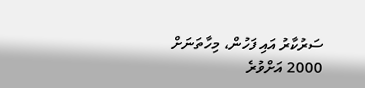ސަރުކާރު އައި ފަހުން، މިހާތަނަށް 2000 އަށްވުރެ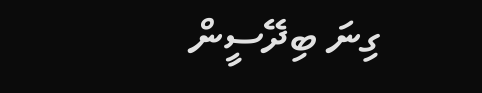ގިނަ ބިދޭސީން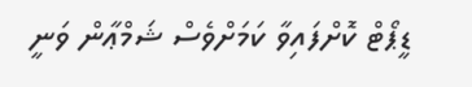ޑީޕޯޓް ކޮށްފައިވާ ކަމަށްވެސް ޝަމްޢާން ވަނީ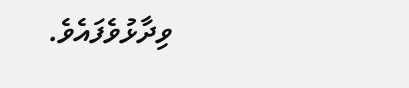ވިދާޅުވެފައެވެ.